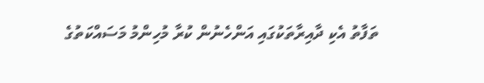ތަފާތު އެކި ދާއިރާތަކުގައި އަންހެނުން ކުރާ މުހިންމު މަސައްކަތުގެ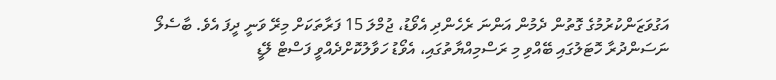އަގުވަޒަންކުރުމުގެ ގޮތުން ދެމުން އަންނަ ރެހެންދި އެވޯޑު، ޖުމްލަ 15 ފަރާތަކަށް މިރޭ ވަނީ ދީފަ އެވެ. ބާސެލޯ ނަސަންދުރާ ހޮޓަލުގައި ބޭއްވި މި ރަސްމިއްޔާތުގައި، އެވޯޑު ހަވާލުކޮށްދެއްވީ ފަސްޓް ލޭޑީ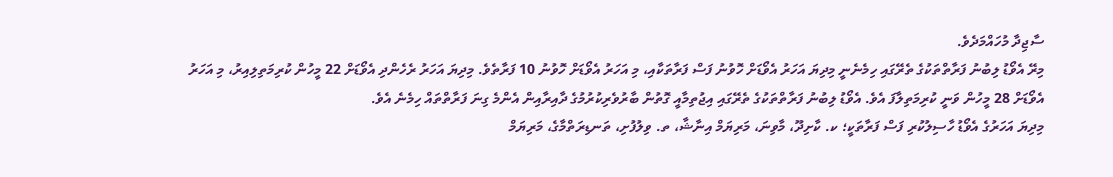ސާޖިދާ މުހައްމަދެވެ.
މިރޭ އެވޯޑު ލިބުނު ފަރާތްތަކުގެ ތެރޭގައި ހިމެނެނީ މިދިޔަ އަހަރު އެވޯޑަށް ހޮވުނު ފަސް ފަރާތަކާއި، މި އަހަރު އެވޯޑަށް ހޮވުނު 10 ފަރާތެވެ. މިދިޔަ އަހަރު ރެހެންދި އެވޯޑަށް 22 މީހުން ކުރިމަތިލިއިރު، މި އަހަރު އެވޯޑަށް 28 މީހުން ވަނީ ކުރިމަތިލާފަ އެވެ. އެވޯޑު ލިބުނު ފަރާތްތަކުގެ ތެރޭގައި އިޖުތިމާއީ ގޮތުން ބާރުވެރިކުރުމުގެ ދާއިރާއިން އެންމެ ގިނަ ފަރާތްތައް ހިމެނެ އެވެ.
މިދިޔަ އަހަރުގެ އެވޯޑު ހާސިލުކުރި ފަސް ފަރާތަކީ؛ ކ. ކާށިދޫ، މާވިނަ، މަރިޔަމް އިނާޝާ، ތ. ވިލުފުށި، ތަނޑިރަތްމާގެ، މަރިޔަމް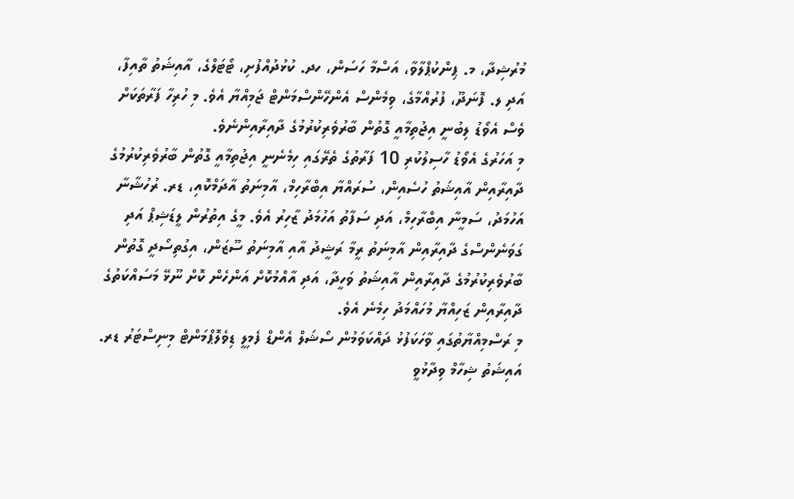މުރުޝިދާ، މ. ޕިންކުޕްލާވާ، އަސްމާ ހަސަން، ހދ. ކުޅުދުއްފުށި، ޓޯޓަލްގެ، އާއިޝަތު ތާއިފާ، އަދި ލ. ފޮނަދޫ، ފުރުއްމާގެ، ވިމެންސް އެންހޭންސްމަންޓް ޖަމިއްޔާ އެވެ. މި ހުރިހާ ފަރާތަކަށް ވެސް އެވޯޑު ލިބުނީ އިޖުތިމާއީ ގޮތުން ބާރުވެރިކުރުމުގެ ދާއިރާއިންނެވެ.
މި އަހަރުގެ އެވޯޑު ހާސިލުކުރި 10 ފަރާތުގެ ތެރޭގައި ހިމެނެނީ އިޖުތިމާއީ ގޮތުން ބާރުވެރިކުރުމުގެ ދާއިރާއިން އާއިޝަތު ހުސެއިން، ސުރައްޔާ އިބްރާހިމް، އާމިނަތު އާދަމްކޮއި، ޑރ. ރުހުޝާނާ އަހުމަދު، ސަމީނާ އިބްރާހިމް، އަދި ސަފާތު އަހުމަދު ޒާހިރު އެވެ. މީގެ އިތުރުން ލީޑަޝިޕް އަދި ގަވަނެންސްގެ ދާއިރާއިން އާމިނަތު ރީމާ ރަޝީދު އާއި އާމިނަތު ސޫޒަން، އިގުތިސޯދީ ގޮތުން ބާރުވެރިކުރުމުގެ ދާއިރާއިން އާއިޝަތު ވަހީދާ، އަދި އާއްމުކޮށް އަންހެން ކޮށް ނޫޅޭ މަސައްކަތުގެ ދާއިރާއިން ޒަހިއްޔާ މުހައްމަދު ހިމެނެ އެވެ.
މި ރަސްމިއްޔާތުގައި ވާހަކަފުޅު ދައްކަވަމުން ސޯޝަލް އެންޑް ފެމިލީ ޑިވެލޮޕްމަންޓް މިނިސްޓަރު ޑރ. އައިޝަތު ޝިހާމް ވިދާޅުވީ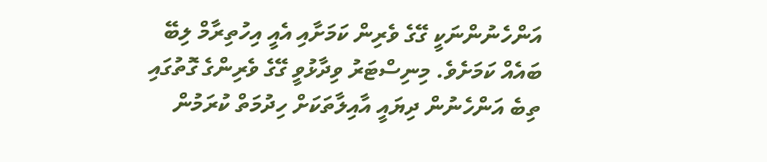އަންހެނުންނަކީ ގޭގެ ވެރިން ކަމަށާއި އެއީ އިހުތިރާމް ލިބޭ ބައެއް ކަމަށެވެ. މިނިސްޓަރު ވިދާޅުވީ ގޭގެ ވެރިންގެ ގޮތުގައި ތިބެ އަންހެނުން ދިޔައީ އާއިލާތަކަށް ހިދުމަތް ކުރަމުން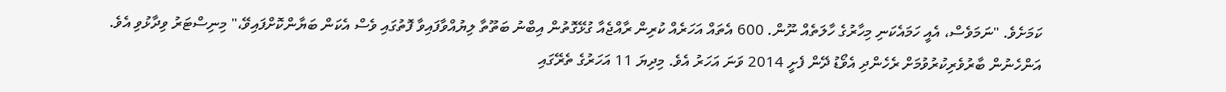ކަމަށެވެ. "ނަމަވެސް، އެއީ ހަމައެކަނި މިހާރުގެ ހާލަތެއް ނޫން. 600 އެތައް އަހަރެއް ކުރިން ރާއްޖެއާ ގުޅޭގޮތުން އިބްނު ބަތޫތާ ލިޔުއްވާފައިވާ ފޮތުގައި ވެސް އެކަން ބަޔާންކޮށްފައިވޭ،" މިނިސްޓަރު ވިދާޅުވި އެވެ.
އަންހެނުން ބާރުވެރިކުރުވުމަށް ރެހެންދި އެވޯޑު ދޭން ފެށީ 2014 ވަނަ އަހަރު އެވެ. މިދިޔަ 11 އަހަރުގެ ތެރޭގައި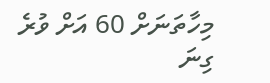މިހާތަނަށް 60 އަށް ވުރެ ގިނަ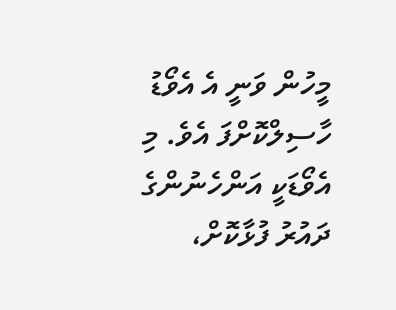މީހުން ވަނީ އެ އެވޯޑު ހާސިލްކޮށްފަ އެވެ. މި އެވޯޑަކީ އަންހެނުންގެ ދައުރު ފުޅާކޮށް،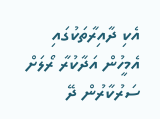އެކި ދާއިރާތަކުގައި އެމީހުން އަދާކުރާ ރޯލަށް ސަރުކާރުން ދޭ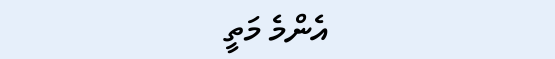އެންމެ މަތީ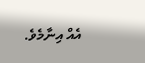އެއް އިނާމެވެ.